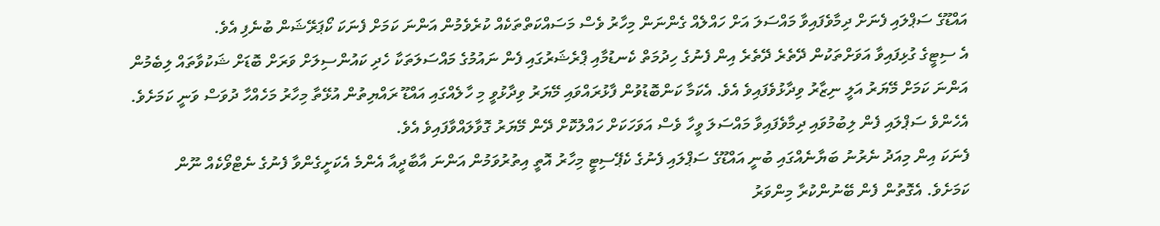އައްޑޫގެ ސަޕްލައި ފެނަށް ދިމާވެފައިވާ މައްސަލަ އަށް ހައްލެއް ގެންނަން މިހާރު ވެސް މަސައްކަތްތަކެއް ކުރެވެމުން އަންނަ ކަމަށް ފެނަކަ ކޯޕަރޭޝަން ބުނެފި އެވެ.
އެ ސިޓީގެ ގުޅިފައިވާ އަވަށްތަކުން ދޭތެރެ ދޭތެރެ އިން ފެނުގެ ހިދުމަތް ކެނޑުމާއި ޕްރެޝަރުގައި ފެން ނައުމުގެ މައްސަލަތަކާ ހެދި ކައުންސިލަށް ވަރަށް ބޮޑަށް ޝަކުވާތައް ލިބެމުން އަންނަ ކަމަށް މޭޔަރު އަލީ ނިޒާރު ވިދާޅުވެފައިވެ އެވެ. އެކަމާ ކަންބޮޑުވުން ފާޅުރައްވައި މޭޔަރު ވިދާޅުވީ މި ހާލެއްގައި އައްޑޫ ރައްޔިތުން އުޅޭތާ މިހާރު މަހެއްހާ ދުވަސް ވަނީ ކަމަށެވެ.
އެހެންވެ ސަޕްލައި ފެން ލިބުމުވައި ދިމާވެފައިވާ މައްސަލަ ވީހާ ވެސް އަވަހަކަށް ހައްލުކޮށް ދޭން މޭޔަރު ގޮވާލައްވާފައިވެ އެވެ.
ފެނަކަ އިން މިއަދު ނެރުނު ބަޔާނެއްގައި ބުނީ އައްޑޫގެ ސަޕްލައި ފެނުގެ ކެޕޭސިޓީ މިހާރު އޮތީ އިތުރުވަމުން އަންނަ އާބާދީއާ އެންމެ އެކަށީގެންވާ ފެނުގެ ނެޓްވޯކެއް ނޫން ކަމަށެވެ. އެގޮތުން ފެން ބޭނުންކުރާ މިންވަރު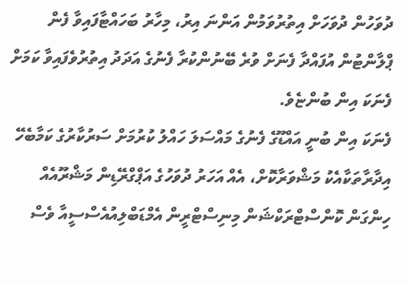ދުވަހުން ދުވަހަށް އިތުރުވަމުން އަންނަ އިރު، މިހާރު ބަހައްޓާފައިވާ ފެން ޕްލާންޓުން އުފައްދާ ފެނަށް ވުރެ ބޭނުންކުރާ ފެނުގެ އަދަދު އިތުރުވެފައިވާ ކަމަށް ފެނަކަ އިން ބުންޏެވެ.
ފެނަކަ އިން ބުނީ އައްޑޫގެ ފެނުގެ މައްސަލަ ހައްލު ކުރުމަށް ސަރުކާރުގެ ކަމާބެހޭ އިދާރާތަކާއެކު މަޝްވަރާކޮށް، އެއް އަހަރު ދުވަހުގެ އަޕްގްރޭޑިން މަޝްރޫއެއް ހިންގަން ކޮންސްޓްރަކްޝަން މިނިސްޓްރީން އެމްޑަބްލިއުއެސްސީއާ ވެސް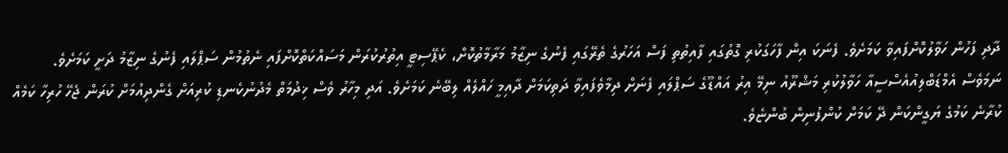ދާދި ފަހުން ހަވާލުކޮށްފައިވާ ކަމަށެވެ. ފެނަކަ އިން ފާހަގަކުރި ގޮތުގައި ފާއިތުތި ފަސް އަހަރުގެ ތެރޭގައި ފެނުގެ ނިޒާމު މަރާމާތުކޮށް، ކެޕޭސިޓީ އިތުރުކުރަން މަސައްކަތްކޮށްފައި ނެތުމުން ސަޕްލައި ފެނުގެ ނިޒާމު ދަށީ ކަމަށެވެ.
ނަމަވެސް އެމްޑަބްލިއުއެސްސީއާ ހަވާލުކުރި މަޝްރޫއު ނިމޭ އިރު އައްޑޫގެ ސަޕްލައި ފެނަށް ދިމާވެފައިވާ ދަތިކަމަށް ދާއިމީ ހައްލެއް ލިބޭނެ ކަމަށެވެ. އަދި މިހާރު ވެސް ޚިދުމަތް މެދުނުކެނޑި ކުރިއަށް ގެންދިއުމަށް ކުރަން ޖެހޭ ހުރިހާ ކަމެއް ކުރާނެ ކަމުގެ ޔަގީންކަން ދޭ ކަމަށް ކުންފުނިން ބުންޏެވެ.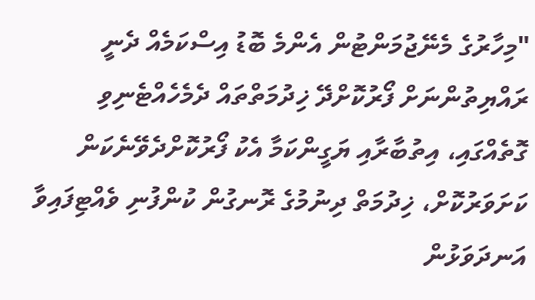"މިހާރުގެ މެނޭޖުމަންޓުން އެންމެ ބޮޑު އިސްކަމެއް ދެނީ ރައްޔިތުންނަށް ފޯރުކޮށްދޭ ޚިދުމަތްތައް ދެމެހެއްޓެނިވި ގޮތެއްގައި، އިތުބާރާއި ޔަގީންކަމާ އެކު ފޯރުކޮށްދެވޭނެކަން ކަށަވަރުކޮށް، ޚިދުމަތް ދިނުމުގެ ރޮނގުން ކުންފުނި ވެއްޓިފައިވާ އަނދަވަޅުން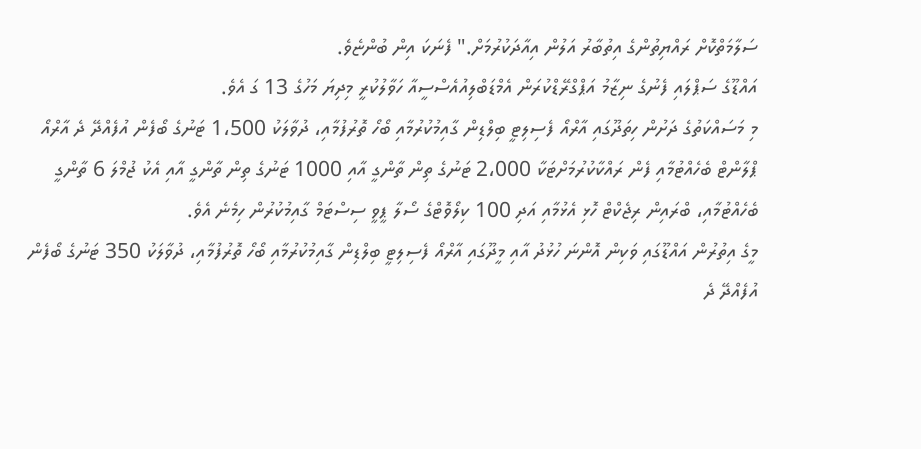ސަލާމަތްކޮށް ރައްޔިތުންގެ އިތުބާރު އަލުން އިއާދަކުރުމަށް." ފެނަކަ އިން ބުންޏެވެ.
އައްޑޫގެ ސަޕްލައި ފެނުގެ ނިޒާމު އަޕްގްރޭޑްކުރަން އެމްޑަބްލިއުއެސްސީއާ ހަވާލުކުރީ މިދިޔަ މަހުގެ 13 ގަ އެވެ.
މި މަސައްކަތުގެ ދަށުން ހިތަދޫގައި އާރްއޯ ފެސިލިޓީ ބިލްޑިން ގާއިމުކުރުމާއި ބޯހޯ ތޮރުފުމާއި، ދުވާލަކު 1،500 ޓަނުގެ ބޯފެން އުފެއްދޭ ދެ އާރްއޯ ޕްލާންޓް ބެހެއްޓުމާއި ފެން ރައްކާކުރުމަށްޓަކާ 2،000 ޓަނުގެ ތިން ތާންގީ އާއި 1000 ޓަނުގެ ތިން ތާންގީ އާއި އެކު ޖުމްލަ 6 ތާންގީ ބެހެއްޓުމާއި، ބްރައިން ރިޖެކްޓް ހޮޅި އެޅުމާއި އަދި 100 ކިލޯވޮޓްގެ ސޯލާ ޕީވީ ސިސްޓަމް ގާއިމުކުރުން ހިމެނެ އެވެ.
މީގެ އިތުރުން އައްޑޫގައި ވަކިން އޮންނަ ހުޅުދު އާއި މީދޫގައި އާރްއޯ ފެސިލިޓީ ބިލްޑިން ގާއިމުކުރުމާއި ބޯހޯ ތޮރުފުމާއި، ދުވާލަކު 350 ޓަނުގެ ބޯފެން އުފެއްދޭ ދެ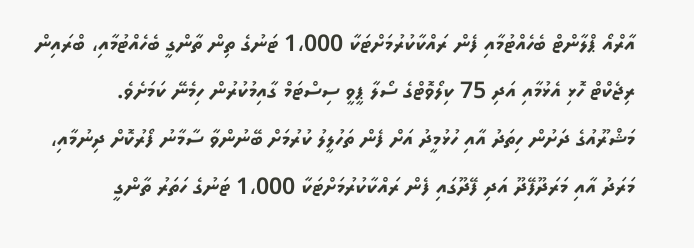އާރްއޯ ޕްލާންޓް ބެހެއްޓުމާއި ފެން ރައްކާކުރުމަށްޓަކާ 1،000 ޓަނުގެ ތިން ތާންގީ ބެހެއްޓުމާއި، ބްރައިން ރިޖެކްޓް ހޮޅި އެޅުމާއި އަދި 75 ކިލޯވޮޓްގެ ސޯލާ ޕީވީ ސިސްޓަމް ގާއިމުކުރުން ހިމެނޭ ކަމަށެވެ.
މަޝްރޫއުގެ ދަށުން ހިތަދު އާއި ހުޅުމީދު އަށް ފެން ތަހުލީލު ކުރުމަށް ބޭނުންވާ ސާމާނު ފޯރުކޮށް ދިނުމާއި، މަރަދު އާއި މަރަދޫފޭދޫ އަދި ފޭދޫގައި ފެން ރައްކާކުރުމަށްޓަކާ 1،000 ޓަނުގެ ހަތަރު ތާންގީ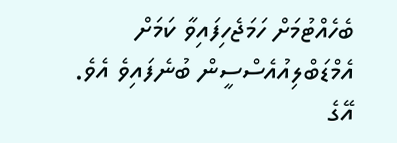ބެހެއްޓުމަށް ހަމަޖެހިފައިވާ ކަމަށް އެމްޑަބްލިއުއެސްސީން ބުނެފައިވެ އެވެ. އޭގެ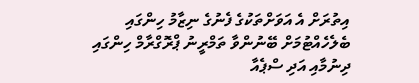އިތުރަށް އެ އަވަށްތަކުގެ ފެނުގެ ނިޒާމު ހިންގައި ބެލެހެއްޓުމަށް ބޭނުންވާ ތަމްރީނު ޕްރޮގްރާމް ހިންގައި ދިނުމާއި އަދި ސްޕެއާ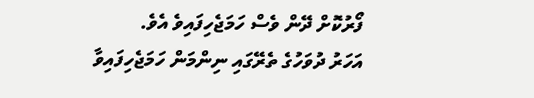ފޯރުކޮށް ދޭން ވެސް ހަމަޖެހިފައިވެ އެވެ.
އަހަރު ދުވަހުގެ ތެރޭގައި ނިންމަން ހަމަޖެހިފައިވާ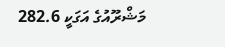މަޝްރޫއުގެ އަގަކީ 282.6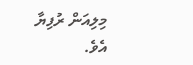މިލިއަން ރުފިޔާ އެވެ.